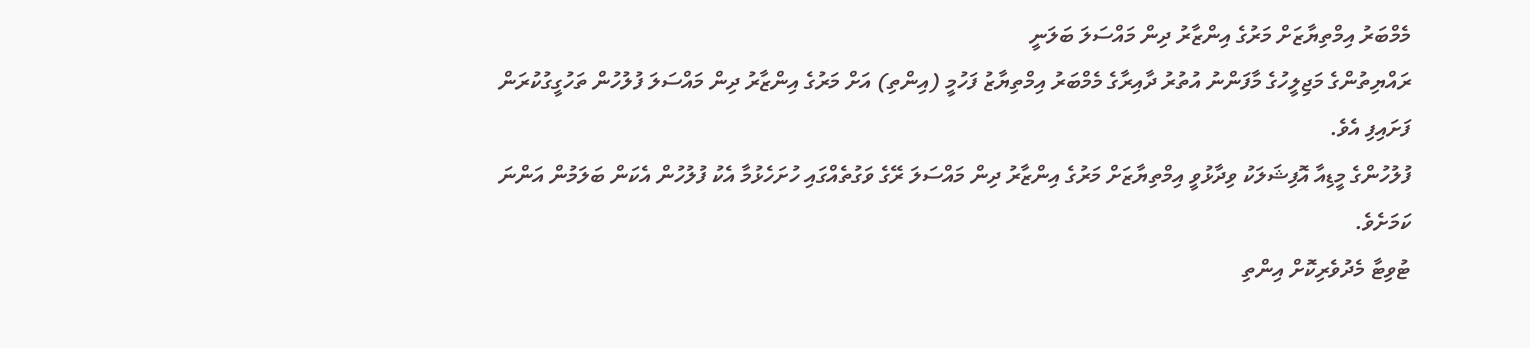މެމްބަރު އިމްތިޔާޒަށް މަރުގެ އިންޒާރު ދިން މައްސަލަ ބަލަނީ
ރައްޔިތުންގެ މަޖިލީހުގެ މާފަންނު އުތުރު ދާއިރާގެ މެމްބަރު އިމްތިޔާޒު ފަހުމީ (އިންތި) އަށް މަރުގެ އިންޒާރު ދިން މައްސަލަ ފުލުހުން ތަހުގީގުކުރަން ފަށައިފި އެވެ.
ފުލުހުންގެ މީޑިއާ އޮފިޝަލަކު ވިދާޅުވީ އިމްތިޔާޒަށް މަރުގެ އިންޒާރު ދިން މައްސަލަ ރޭގެ ވަގުތެއްގައި ހުށަހެޅުމާ އެކު ފުލުހުން އެކަން ބަލަމުން އަންނަ ކަމަށެވެ.
ޓުވިޓާ މެދުވެރިކޮށް އިންތި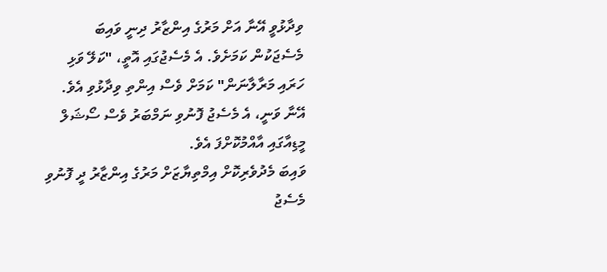ވިދާޅުވީ އޭނާ އަށް މަރުގެ އިންޒާރު ދިނީ ވައިބަ މެސެޖަކުން ކަމަށެވެ. އެ މެސެޖުގައި އޮތީ، "ކަލޭ ވަޅި ހަރައި މަރާލާނަން" ކަމަށް ވެސް އިންތި ވިދާޅުވި އެވެ.
އޭނާ ވަނީ، އެ މެސެޖު ފޮނުވި ނަމްބަރު ވެސް ސޯޝަލް މީޑިއާގައި އާއްމުކޮށްފަ އެވެ.
ވައިބަ މެދުވެރިކޮށް އިމްތިޔާޒަށް މަރުގެ އިންޒާރު ދީ ފޮނުވި މެސެޖު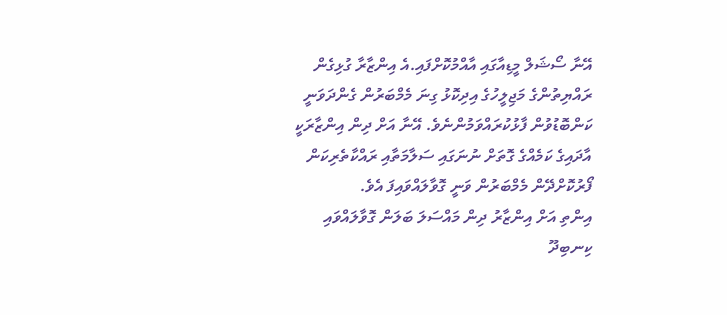އޭނާ ސޯޝަލް މީޑިއާގައި އާއްމުކޮށްފައި.އެ އިންޒާރާ ގުޅިގެން ރައްޔިތުންގެ މަޖިލީހުގެ އިދިކޮޅު ގިނަ މެމްބަރުން ގެންދަވަނީ ކަންބޮޑުވުން ފާޅުކުރައްވަމުންނެވެ. އޭނާ އަށް ދިން އިންޒާރަކީ އާދައިގެ ކަމެއްގެ ގޮތަށް ނުނަގައި ސަލާމަތާއި ރައްކާތެރިކަން ފޯރުކޮށްދޭން މެމްބަރުން ވަނީ ގޮވާލައްވައިފަ އެވެ.
އިންތި އަށް އިންޒާރު ދިން މައްސަލަ ބަލަން ގޮވާލައްވައި ކިނބިދޫ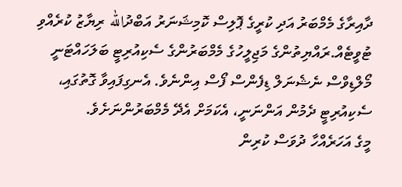ދާއިރާގެ މެމްބަރު އަދި ކުރީގެ ޕޮލިސް ކޮމިޝަނަރު އަބްދުالله ރިޔާޒު ކުރެއްވި ޓުވީޓެއް.ރައްޔިތުންގެ މަޖިލީހުގެ މެމްބަރުންގެ ސެކިއުރިޓީ ބަލަހައްޓަނީ މޯލްޑިވްސް ނެޝެނަލް ޑިފެންސް ފޯސް އިންނެވެ. އެނގިފައިވާ ގޮތުގައި، ސެކިއުރިޓީ ދެމުން އަންނަނީ، އެކަމަށް އެދޭ މެމްބަރުންނަށެވެ.
މީގެ އަހަރެއްހާ ދުވަސް ކުރިން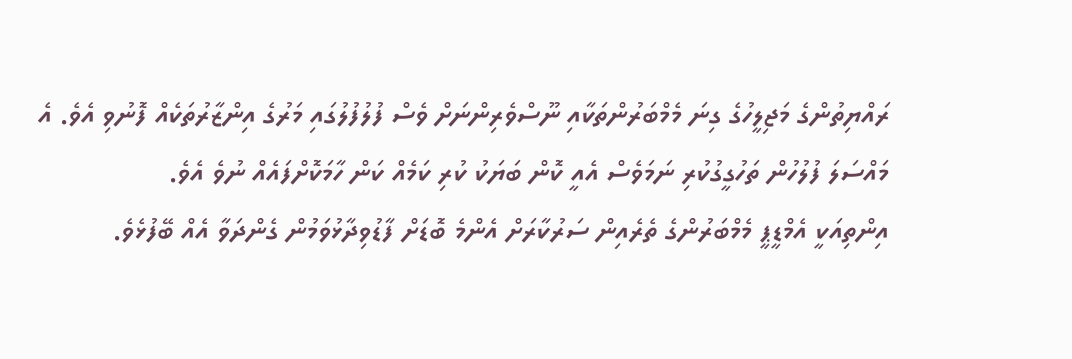ރައްޔިތުންގެ މަޖިލީހުގެ ގިނަ މެމްބަރުންތަކާއި ނޫސްވެރިންނަށް ވެސް ފުލުފުލުގައި މަރުގެ އިންޒާރުތަކެއް ފޮނުވި އެވެ. އެ މައްސަލަ ފުލުހުން ތަހުގީގުކުރި ނަމަވެސް އެއީ ކޮން ބަޔަކު ކުރި ކަމެއް ކަން ހާމަކޮށްފައެއް ނުވެ އެވެ.
އިންތިއަކީ އެމްޑީޕީ މެމްބަރުންގެ ތެރެއިން ސަރުކާރަށް އެންމެ ބޮޑަށް ފާޑުވިދާޅުވަމުން ގެންދަވާ އެއް ބޭފުޅެވެ.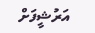އަރުޝީފަށް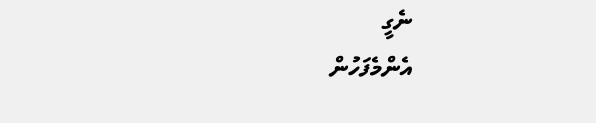ނެގީ
އެންމެފަހުން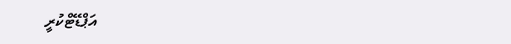އަޕްޑޭޓްކުރީ